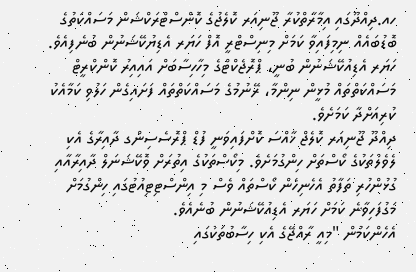ހއ.ދިއްދޫގައި އިމާރާތްކުރާ ޖޫނިއަރ ކޮލެޖުގެ ކޮންސްޓްރަކްޝަން މަސައްކަތުގެ ބޮޑުބައެއް ނިމިފައިވާ ކަމަށް މިނިސްޓްރީ އޮފް ހަޔަރ އެޑިޔުކޭޝަނުން ބުނެފިއެވެ.
ހަޔަރ އެޑިއުކޭޝަނުން ބުނީ، ޕްރޮޖެކްޓްގެ މިހާހިސާބަށް އައިއިރު ކޮންކްރީޓް މަސައްކަތްތައް މުޅީން ނިންމާ، ރޭނުމުގެ މަސައްކަތްތައް ފަށައިގެން ހަލުވި ކަމާއެކު ކުރިއަށްދާ ކަމަށެވެ.
ދިއްދޫ ޖޫނިއަރ ކޮލެޖް ޚާއްސަ ކޮށްފައިވަނީ ފުޑް ޕްރޮސެސިންގ ދާއިރާގެ އެކި ލެވެލްތަކުގެ ކޯސްތަށް ހިންގުމަށެވެ. މިކޯސްތަކުގެ އިތުރަށް ވޮކޭޝަނަލް ދާއިރާއާއި ގުޅުންހުރި ތަފާތު އެހެނިހެން ކޯސްތައް ވެސް މި އިންސްޓިޓިއުޓުގައި ހިންގުމަށް މަގުފަހިވާނެ ކަމަށް ހަޔަރ އެޑިއުކޭޝަނުން ބުނެއެވެ.
އެހެންކަމުން "މިއީ ރާއްޖޭގެ އެކި ހިސާބުތަކުގައި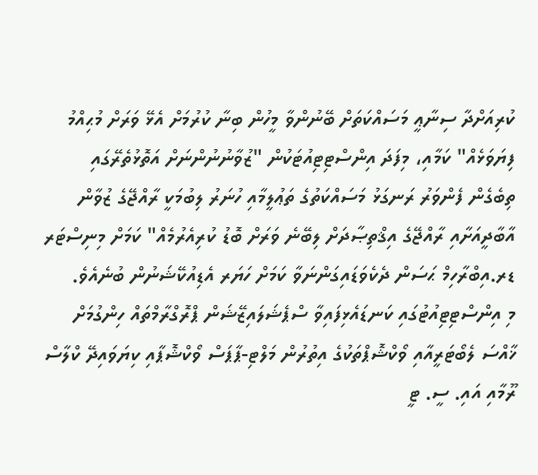ކުރިއަށްދާ ސިނާޢީ މަސައްކަތަށް ބޭނުންވާ މީހުން ބިނާ ކުރުމަށް އެޅޭ ވަރަށް މުޙިއްމު ފިޔަވަޅެއް" ކަމާއި، މިފަދަ އިންސްޓިޓިއުޓަކުން "ޒުވާނުނުންނަށް އަތޮޅުތެރޭގައި ތިބެގެން ފެންވަރު ރަނގަޅު މަސައްކަތުގެ ތަޢުލީމާއި ހުނަރު ލިބުމަކީ ރާއްޖޭގެ ޒުވާން އާބާދީއަށާއި ރާއްޖޭގެ އިޤްތިޞާދަށް ލިބޭނެ ވަރަށް ބޮޑު ކުރިއެރުމެއް" ކަމަށް މިނިސްޓަރ ޑރ.އިބްރާހިމް ޙަސަން ދެކެވަޑައިގަންނަވާ ކަމަށް ހަޔަރ އެޑިއުކޭޝަނުން ބުނެއެވެ.
މި އިންސްޓިޓިއުޓުގައި ކަނޑައެޅިފައިވާ ސްޕެޝަލައިޒޭޝަން ޕްރޮގްރާމްތައް ހިންގުމަށް ޚާއްސަ ލެބޯޓަރީއާއި ވޯކްޝޮޕްތަކުގެ އިތުރުން މަލްޓި-ޕާޕަސް ވޯކްޝޮޕާއި ކިޔަވައިދޭ ކްލާސް ރޫމާއި އައި. ސީ. ޓީ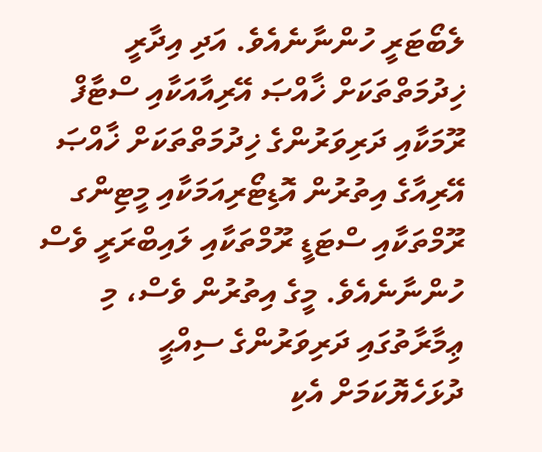ލެބޯޓަރީ ހުންނާނެއެވެ. އަދި އިދާރީ ޚިދުމަތްތަކަށް ޚާއްޞަ އޭރިއާއަކާއި ސްޓާފް ރޫމަކާއި ދަރިވަރުންގެ ޚިދުމަތްތަކަށް ޚާއްޞަ އޭރިއާގެ އިތުރުން އޮޑިޓޯރިއަމަކާއި މީޓިންގ ރޫމްތަކާއި ސްޓަޑީ ރޫމްތަކާއި ލައިބްރަރީ ވެސް ހުންނާނެއެވެ. މީގެ އިތުރުން ވެސް، މި ޢިމާރާތުގައި ދަރިވަރުންގެ ސިއްޙީ ދުޅަހެޔޮކަމަށް އެކި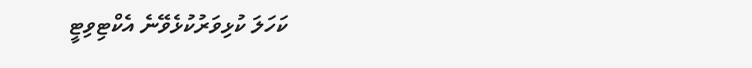ކަހަލަ ކުޅިވަރުކުޅެވޭނެ އެކްޓިވިޓީ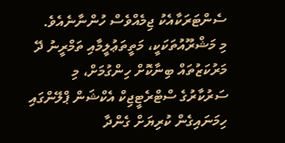ސެންޓަރަކާއެކު ޖިމެއްވެސް ހުންނާނެއެވެ.
މި މަޝްރޫއުތަކަކީ، މަތީތަޢުލީމާއި ތަމްރީނު ދޭ މަރުކަޒުތައް ބިނާކޮށް ހިންގުމަށް، މި ސަރުކާރުގެ ސްޓްރެޓީޖިކް އެކްޝަން ޕްލޭންގައި ހިމަނައިގެން ކުރިޔަށް ގެންދާ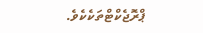ޕްރޮޖެކްޓްތަކެކެވެ.